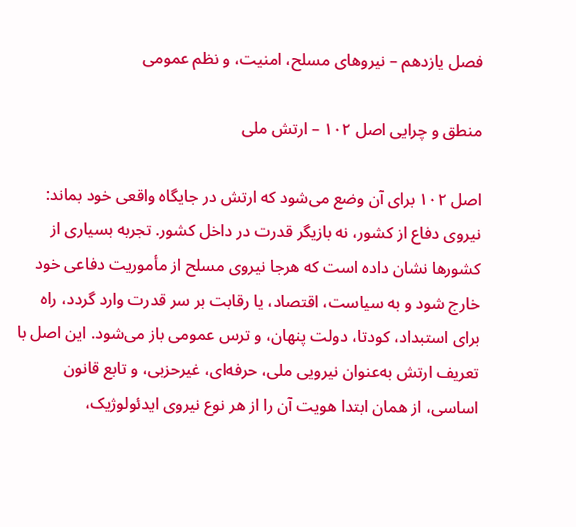فصل یازدهم – نیروهای مسلح، امنیت، و نظم عمومی

منطق و چرایی اصل ۱۰۲ – ارتش ملی

اصل ۱۰۲ برای آن وضع می‌شود که ارتش در جایگاه واقعی خود بماند: نیروی دفاع از کشور، نه بازیگر قدرت در داخل کشور. تجربه بسیاری از کشورها نشان داده است که هرجا نیروی مسلح از مأموریت دفاعی خود خارج شود و به سیاست، اقتصاد، یا رقابت بر سر قدرت وارد گردد، راه برای استبداد، کودتا، دولت پنهان، و ترس عمومی باز می‌شود. این اصل با تعریف ارتش به‌عنوان نیرویی ملی، حرفه‌ای، غیرحزبی، و تابع قانون اساسی، از همان ابتدا هویت آن را از هر نوع نیروی ایدئولوژیک،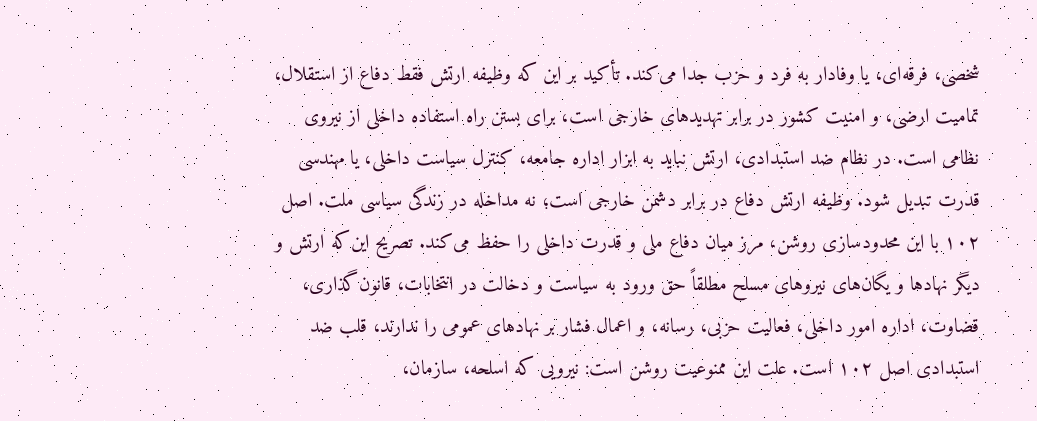شخصی، فرقه‌ای، یا وفادار به فرد و حزب جدا می‌کند. تأکید بر این ‌که وظیفه ارتش فقط دفاع از استقلال، تمامیت ارضی، و امنیت کشور در برابر تهدیدهای خارجی است، برای بستن راه استفاده داخلی از نیروی نظامی است. در نظام ضد استبدادی، ارتش نباید به ابزار اداره جامعه، کنترل سیاست داخلی، یا مهندسی قدرت تبدیل شود. وظیفه ارتش دفاع در برابر دشمن خارجی است؛ نه مداخله در زندگی سیاسی ملت. اصل ۱۰۲ با این محدودسازی روشن، مرز میان دفاع ملی و قدرت داخلی را حفظ می‌کند. تصریح این‌که ارتش و دیگر نهادها و یگان‌های نیروهای مسلح مطلقاً حق ورود به سیاست و دخالت در انتخابات، قانون‌گذاری، قضاوت، اداره امور داخلی، فعالیت حزبی، رسانه، و اعمال فشار بر نهادهای عمومی را ندارند، قلب ضد استبدادی اصل ۱۰۲ است. علت این ممنوعیت روشن است: نیرویی که اسلحه، سازمان،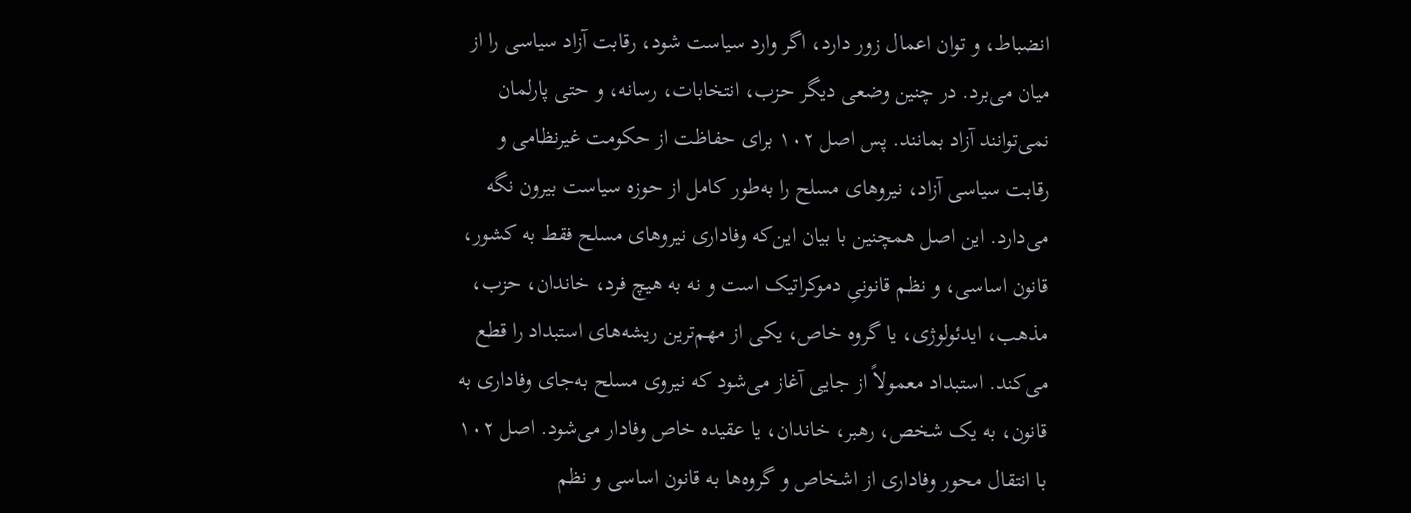انضباط، و توان اعمال زور دارد، اگر وارد سیاست شود، رقابت آزاد سیاسی را از میان می‌برد. در چنین وضعی دیگر حزب، انتخابات، رسانه، و حتی پارلمان نمی‌توانند آزاد بمانند. پس اصل ۱۰۲ برای حفاظت از حکومت غیرنظامی و رقابت سیاسی آزاد، نیروهای مسلح را به‌طور کامل از حوزه سیاست بیرون نگه می‌دارد. این اصل همچنین با بیان این‌که وفاداری نیروهای مسلح فقط به کشور، قانون اساسی، و نظم قانونیِ دموکراتیک است و نه به هیچ فرد، خاندان، حزب، مذهب، ایدئولوژی، یا گروه خاص، یکی از مهم‌ترین ریشه‌های استبداد را قطع می‌کند. استبداد معمولاً از جایی آغاز می‌شود که نیروی مسلح به‌جای وفاداری به قانون، به یک شخص، رهبر، خاندان، یا عقیده خاص وفادار می‌شود. اصل ۱۰۲ با انتقال محور وفاداری از اشخاص و گروه‌ها به قانون اساسی و نظم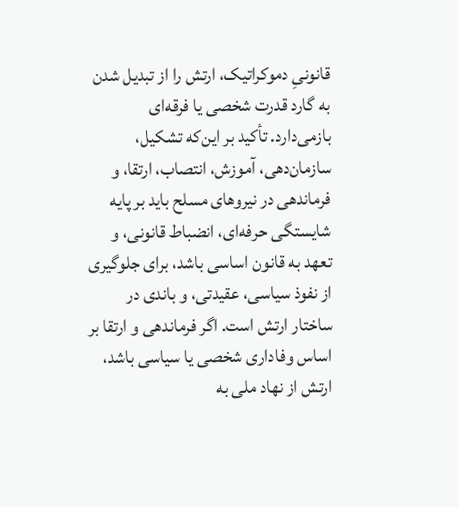قانونیِ دموکراتیک، ارتش را از تبدیل شدن به گارد قدرت شخصی یا فرقه‌ای بازمی‌دارد. تأکید بر این‌که تشکیل، سازمان‌دهی، آموزش، انتصاب، ارتقا، و فرماندهی در نیروهای مسلح باید بر پایه شایستگی حرفه‌ای، انضباط قانونی، و تعهد به قانون اساسی باشد، برای جلوگیری از نفوذ سیاسی، عقیدتی، و باندی در ساختار ارتش است. اگر فرماندهی و ارتقا بر اساس وفاداری شخصی یا سیاسی باشد، ارتش از نهاد ملی به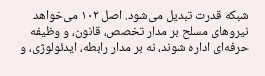شبکه قدرت تبدیل می‌شود. اصل ۱۰۲ می‌خواهد نیروهای مسلح بر مدار تخصص، قانون، و وظیفه حرفه‌ای اداره شوند، نه بر مدار رابطه، ایدئولوژی، و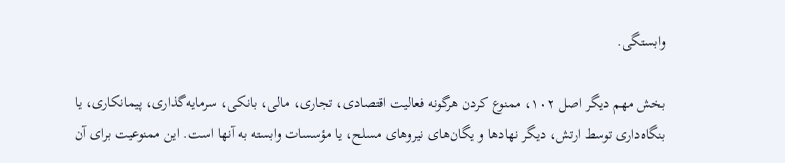وابستگی.

بخش مهم دیگر اصل ۱۰۲، ممنوع کردن هرگونه فعالیت اقتصادی، تجاری، مالی، بانکی، سرمایه‌گذاری، پیمانکاری، یا بنگاه‌داری توسط ارتش، دیگر نهادها و یگان‌های نیروهای مسلح، یا مؤسسات وابسته به آنها است. این ممنوعیت برای آن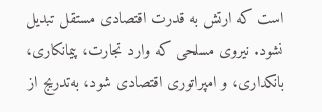است که ارتش به قدرت اقتصادی مستقل تبدیل نشود. نیروی مسلحی که وارد تجارت، پیمانکاری، بانکداری، و امپراتوری اقتصادی شود، به‌تدریج از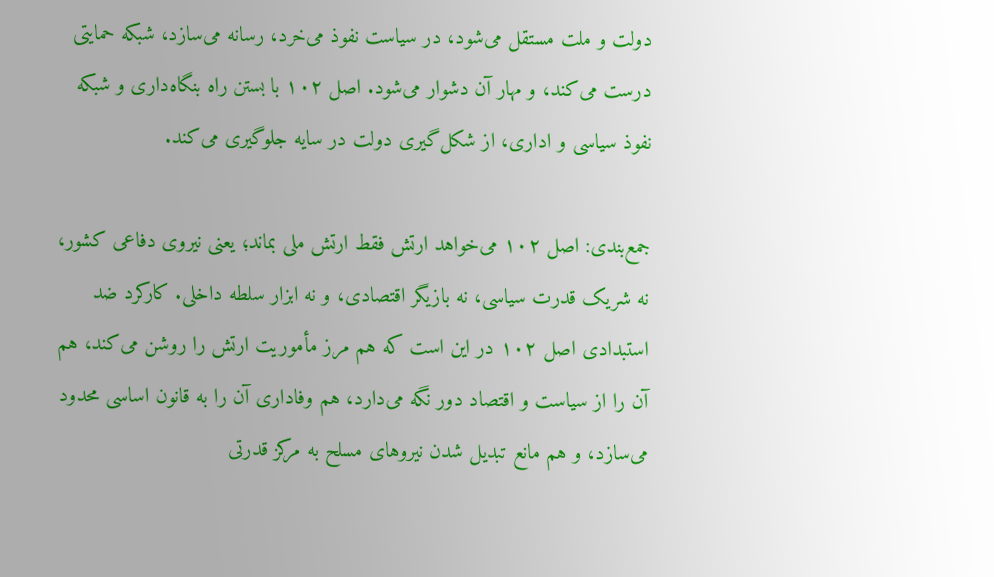دولت و ملت مستقل می‌شود، در سیاست نفوذ می‌خرد، رسانه می‌سازد، شبکه حمایتی درست می‌کند، و مهار آن دشوار می‌شود. اصل ۱۰۲ با بستن راه بنگاه‌داری و شبکه نفوذ سیاسی و اداری، از شکل‌گیری دولت در سایه جلوگیری می‌کند.

جمع‌بندی: اصل ۱۰۲ می‌خواهد ارتش فقط ارتش ملی بماند؛ یعنی نیروی دفاعی کشور، نه شریک قدرت سیاسی، نه بازیگر اقتصادی، و نه ابزار سلطه داخلی. کارکرد ضد استبدادی اصل ۱۰۲ در این است که هم مرز مأموریت ارتش را روشن می‌کند، هم آن را از سیاست و اقتصاد دور نگه می‌دارد، هم وفاداری آن را به قانون اساسی محدود می‌سازد، و هم مانع تبدیل شدن نیروهای مسلح به مرکز قدرتی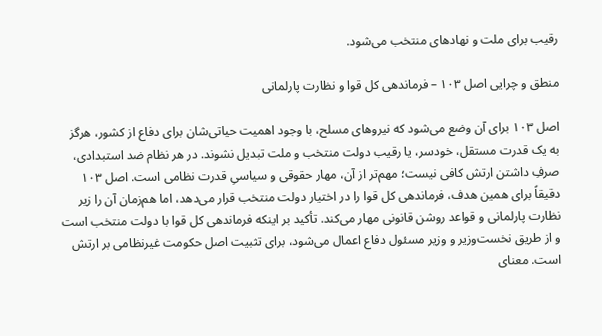رقیب برای ملت و نهادهای منتخب می‌شود.

منطق و چرایی اصل ۱۰۳ – فرماندهی کل قوا و نظارت پارلمانی

اصل ۱۰۳ برای آن وضع می‌شود که نیروهای مسلح، با وجود اهمیت حیاتی‌شان برای دفاع از کشور، هرگز به یک قدرت مستقل، خودسر، یا رقیب دولت منتخب و ملت تبدیل نشوند. در هر نظام ضد استبدادی، صرفِ داشتن ارتش کافی نیست؛ مهم‌تر از آن، مهار حقوقی و سیاسیِ قدرت نظامی است. اصل ۱۰۳ دقیقاً برای همین هدف، فرماندهی کل قوا را در اختیار دولت منتخب قرار می‌دهد، اما هم‌زمان آن را زیر نظارت پارلمانی و قواعد روشن قانونی مهار می‌کند. تأکید بر اینکه فرماندهی کل قوا با دولت منتخب است و از طریق نخست‌وزیر و وزیر مسئول دفاع اعمال می‌شود، برای تثبیت اصل حکومت غیرنظامی بر ارتش است. معنای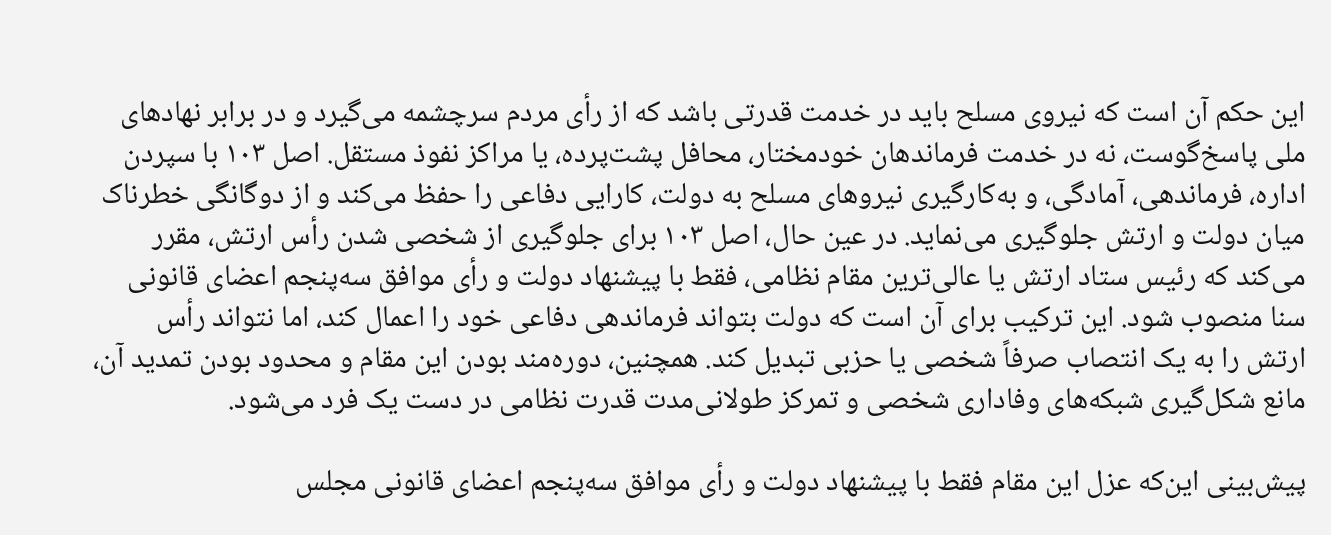این حکم آن است که نیروی مسلح باید در خدمت قدرتی باشد که از رأی مردم سرچشمه می‌گیرد و در برابر نهادهای ملی پاسخ‌گوست، نه در خدمت فرماندهان خودمختار، محافل پشت‌پرده، یا مراکز نفوذ مستقل. اصل ۱۰۳ با سپردن اداره، فرماندهی، آمادگی، و به‌کارگیری نیروهای مسلح به دولت، کارایی دفاعی را حفظ می‌کند و از دوگانگی خطرناک میان دولت و ارتش جلوگیری می‌نماید. در عین حال، اصل ۱۰۳ برای جلوگیری از شخصی شدن رأس ارتش، مقرر می‌کند که رئیس ستاد ارتش یا عالی‌ترین مقام نظامی، فقط با پیشنهاد دولت و رأی موافق سه‌پنجم اعضای قانونی سنا منصوب شود. این ترکیب برای آن است که دولت بتواند فرماندهی دفاعی خود را اعمال کند، اما نتواند رأس ارتش را به یک انتصاب صرفاً شخصی یا حزبی تبدیل کند. همچنین، دوره‌مند بودن این مقام و محدود بودن تمدید آن، مانع شکل‌گیری شبکه‌های وفاداری شخصی و تمرکز طولانی‌مدت قدرت نظامی در دست یک فرد می‌شود.

پیش‌بینی این‌که عزل این مقام فقط با پیشنهاد دولت و رأی موافق سه‌پنجم اعضای قانونی مجلس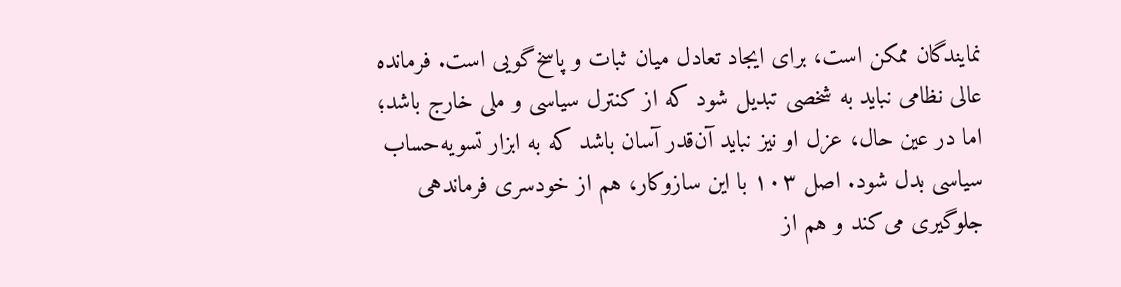نمایندگان ممکن است، برای ایجاد تعادل میان ثبات و پاسخ‌گویی است. فرمانده عالی نظامی نباید به شخصی تبدیل شود که از کنترل سیاسی و ملی خارج باشد؛ اما در عین حال، عزل او نیز نباید آن‌قدر آسان باشد که به ابزار تسویه‌حساب سیاسی بدل شود. اصل ۱۰۳ با این سازوکار، هم از خودسری فرماندهی جلوگیری می‌کند و هم از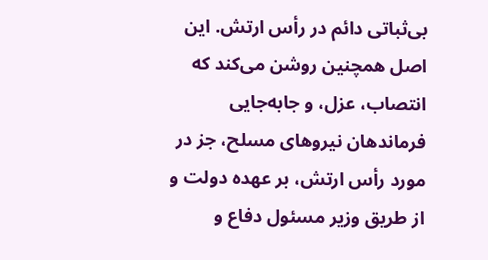بی‌ثباتی دائم در رأس ارتش. این اصل همچنین روشن می‌کند که انتصاب، عزل، و جابه‌جایی فرماندهان نیروهای مسلح، جز در مورد رأس ارتش، بر عهده دولت و از طریق وزیر مسئول دفاع و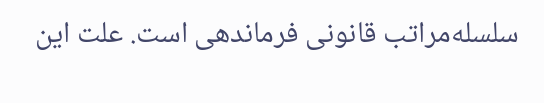سلسله‌مراتب قانونی فرماندهی است. علت این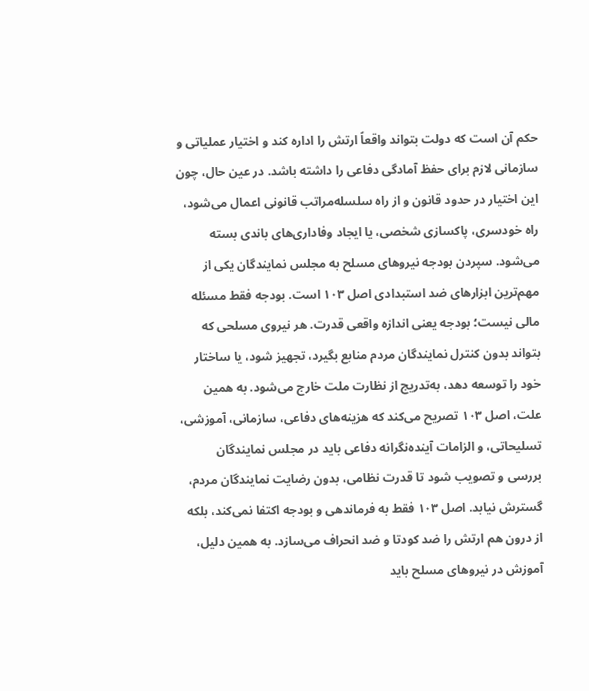حکم آن است که دولت بتواند واقعاً ارتش را اداره کند و اختیار عملیاتی و سازمانی لازم برای حفظ آمادگی دفاعی را داشته باشد. در عین حال، چون این اختیار در حدود قانون و از راه سلسله‌مراتب قانونی اعمال می‌شود، راه خودسری، پاکسازی شخصی، یا ایجاد وفاداری‌های باندی بسته می‌شود. سپردن بودجه نیروهای مسلح به مجلس نمایندگان یکی از مهم‌ترین ابزارهای ضد استبدادی اصل ۱۰۳ است. بودجه فقط مسئله مالی نیست؛ بودجه یعنی اندازه واقعی قدرت. هر نیروی مسلحی که بتواند بدون کنترل نمایندگان مردم منابع بگیرد، تجهیز شود، یا ساختار خود را توسعه دهد، به‌تدریج از نظارت ملت خارج می‌شود. به همین علت، اصل ۱۰۳ تصریح می‌کند که هزینه‌های دفاعی، سازمانی، آموزشی، تسلیحاتی، و الزامات آینده‌نگرانه دفاعی باید در مجلس نمایندگان بررسی و تصویب شود تا قدرت نظامی، بدون رضایت نمایندگان مردم، گسترش نیابد. اصل ۱۰۳ فقط به فرماندهی و بودجه اکتفا نمی‌کند، بلکه از درون هم ارتش را ضد کودتا و ضد انحراف می‌سازد. به همین دلیل، آموزش در نیروهای مسلح باید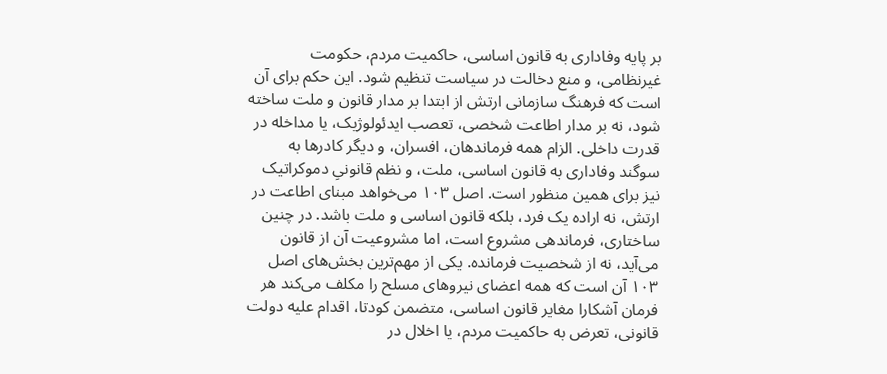بر پایه وفاداری به قانون اساسی، حاکمیت مردم، حکومت غیرنظامی، و منع دخالت در سیاست تنظیم شود. این حکم برای آن است که فرهنگ سازمانی ارتش از ابتدا بر مدار قانون و ملت ساخته شود، نه بر مدار اطاعت شخصی، تعصب ایدئولوژیک، یا مداخله در قدرت داخلی. الزام همه فرماندهان، افسران، و دیگر کادرها به سوگند وفاداری به قانون اساسی، ملت، و نظم قانونیِ دموکراتیک نیز برای همین منظور است. اصل ۱۰۳ می‌خواهد مبنای اطاعت در ارتش، نه اراده یک فرد، بلکه قانون اساسی و ملت باشد. در چنین ساختاری، فرماندهی مشروع است، اما مشروعیت آن از قانون می‌آید، نه از شخصیت فرمانده. یکی از مهم‌ترین بخش‌های اصل ۱۰۳ آن است که همه اعضای نیروهای مسلح را مکلف می‌کند هر فرمان آشکارا مغایر قانون اساسی، متضمن کودتا، اقدام علیه دولت قانونی، تعرض به حاکمیت مردم، یا اخلال در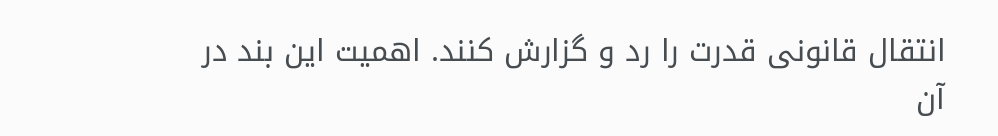انتقال قانونی قدرت را رد و گزارش کنند. اهمیت این بند در آن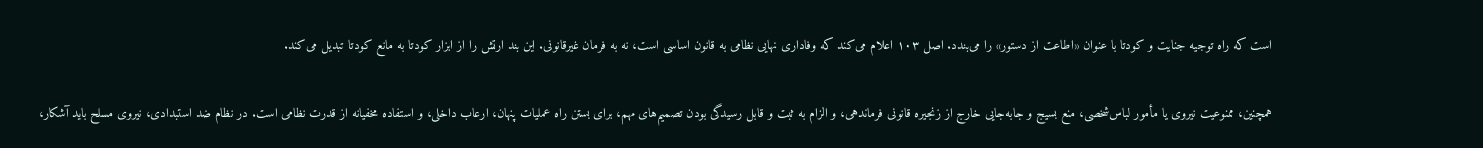است که راه توجیه جنایت و کودتا با عنوان «اطاعت از دستور» را می‌بندد. اصل ۱۰۳ اعلام می‌کند که وفاداری نهایی نظامی به قانون اساسی است، نه به فرمان غیرقانونی. این بند ارتش را از ابزار کودتا به مانع کودتا تبدیل می‌کند.

همچنین، ممنوعیت نیروی یا مأمور لباس‌شخصی، منع بسیج و جابه‌جایی خارج از زنجیره قانونی فرماندهی، و الزام به ثبت و قابل رسیدگی بودن تصمیم‌های مهم، برای بستن راه عملیات پنهان، ارعاب داخلی، و استفاده مخفیانه از قدرت نظامی است. در نظام ضد استبدادی، نیروی مسلح باید آشکار،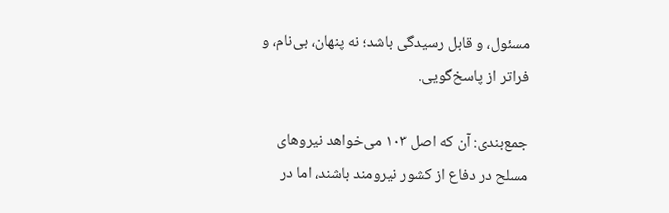مسئول، و قابل رسیدگی باشد؛ نه پنهان، بی‌نام، و فراتر از پاسخ‌گویی.

جمع‌بندی: آن ‌که اصل ۱۰۳ می‌خواهد نیروهای مسلح در دفاع از کشور نیرومند باشند، اما در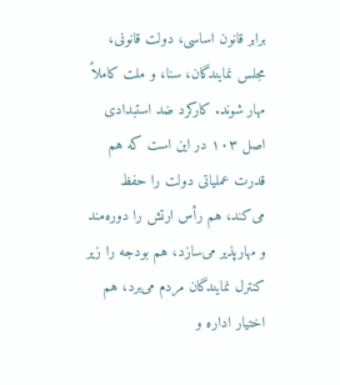برابر قانون اساسی، دولت قانونی، مجلس نمایندگان، سنا، و ملت کاملاً مهار شوند. کارکرد ضد استبدادی اصل ۱۰۳ در این است که هم قدرت عملیاتی دولت را حفظ می‌کند، هم رأس ارتش را دوره‌مند و مهارپذیر می‌سازد، هم بودجه را زیر کنترل نمایندگان مردم می‌برد، هم اختیار اداره و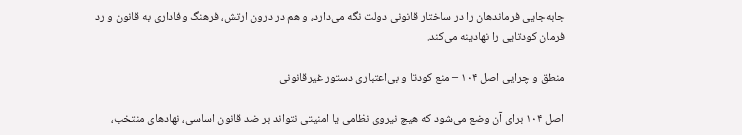جابه‌جایی فرماندهان را در ساختار قانونی دولت نگه می‌دارد، و هم در درون ارتش، فرهنگ وفاداری به قانون و رد فرمان کودتایی را نهادینه می‌کند.

منطق و چرایی اصل ۱۰۴ – منع کودتا و بی‌اعتباری دستور غیرقانونی

اصل ۱۰۴ برای آن وضع می‌شود که هیچ نیروی نظامی یا امنیتی نتواند بر ضد قانون اساسی، نهادهای منتخب،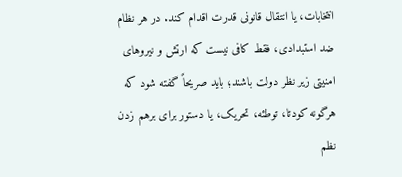انتخابات، یا انتقال قانونی قدرت اقدام کند. در هر نظام ضد استبدادی، فقط کافی نیست که ارتش و نیروهای امنیتی زیر نظر دولت باشند؛ باید صریحاً گفته شود که هرگونه کودتا، توطئه، تحریک، یا دستور برای برهم زدن نظم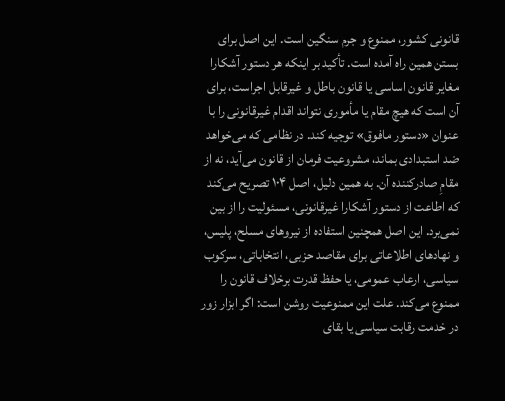قانونی کشور، ممنوع و جرم سنگین است. این اصل برای بستن همین راه آمده است. تأکید بر اینکه هر دستور آشکارا مغایر قانون اساسی یا قانون باطل و غیرقابل اجراست، برای آن است که هیچ مقام یا مأموری نتواند اقدام غیرقانونی را با عنوان «دستور مافوق» توجیه کند. در نظامی که می‌خواهد ضد استبدادی بماند، مشروعیت فرمان از قانون می‌آید، نه از مقامِ صادرکننده آن. به همین دلیل، اصل ۱۰۴ تصریح می‌کند که اطاعت از دستور آشکارا غیرقانونی، مسئولیت را از بین نمی‌برد. این اصل همچنین استفاده از نیروهای مسلح، پلیس، و نهادهای اطلاعاتی برای مقاصد حزبی، انتخاباتی، سرکوب سیاسی، ارعاب عمومی، یا حفظ قدرت برخلاف قانون را ممنوع می‌کند. علت این ممنوعیت روشن است: اگر ابزار زور در خدمت رقابت سیاسی یا بقای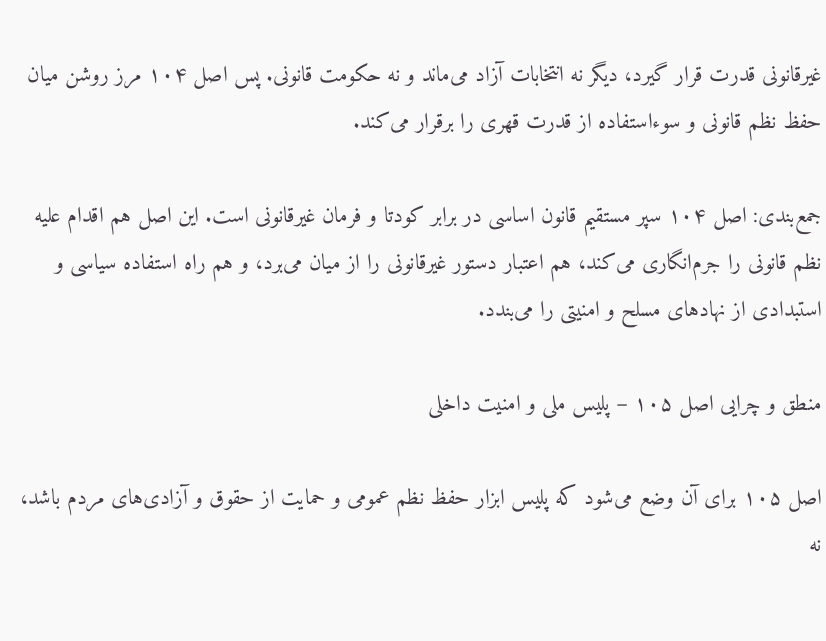غیرقانونی قدرت قرار گیرد، دیگر نه انتخابات آزاد می‌ماند و نه حکومت قانونی. پس اصل ۱۰۴ مرز روشن میان حفظ نظم قانونی و سوءاستفاده از قدرت قهری را برقرار می‌کند.

جمع‌بندی: اصل ۱۰۴ سپر مستقیم قانون اساسی در برابر کودتا و فرمان غیرقانونی است. این اصل هم اقدام علیه نظم قانونی را جرم‌انگاری می‌کند، هم اعتبار دستور غیرقانونی را از میان می‌برد، و هم راه استفاده سیاسی و استبدادی از نهادهای مسلح و امنیتی را می‌بندد.

منطق و چرایی اصل ۱۰۵ – پلیس ملی و امنیت داخلی

اصل ۱۰۵ برای آن وضع می‌شود که پلیس ابزار حفظ نظم عمومی و حمایت از حقوق و آزادی‌های مردم باشد، نه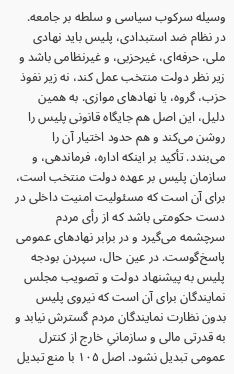وسیله سرکوب سیاسی و سلطه بر جامعه. در نظام ضد استبدادی، پلیس باید نهادی ملی، حرفه‌ای، غیرحزبی، و غیرنظامی باشد و زیر نظر دولت منتخب عمل کند، نه زیر نفوذ حزب، گروه، یا نهادهای موازی. به همین دلیل، این اصل هم جایگاه قانونی پلیس را روشن می‌کند و هم حدود اختیار آن را می‌بندد. تأکید بر اینکه اداره، فرماندهی، و سازمان پلیس بر عهده دولت منتخب است، برای آن است که مسئولیت امنیت داخلی در دست حکومتی باشد که از رأی مردم سرچشمه می‌گیرد و در برابر نهادهای عمومی پاسخ‌گوست. در عین حال، سپردن بودجه پلیس به پیشنهاد دولت و تصویب مجلس نمایندگان برای آن است که نیروی پلیس بدون نظارت نمایندگان مردم گسترش نیابد و به قدرتی مالی و سازمانیِ خارج از کنترل عمومی تبدیل نشود. اصل ۱۰۵ با منع تبدیل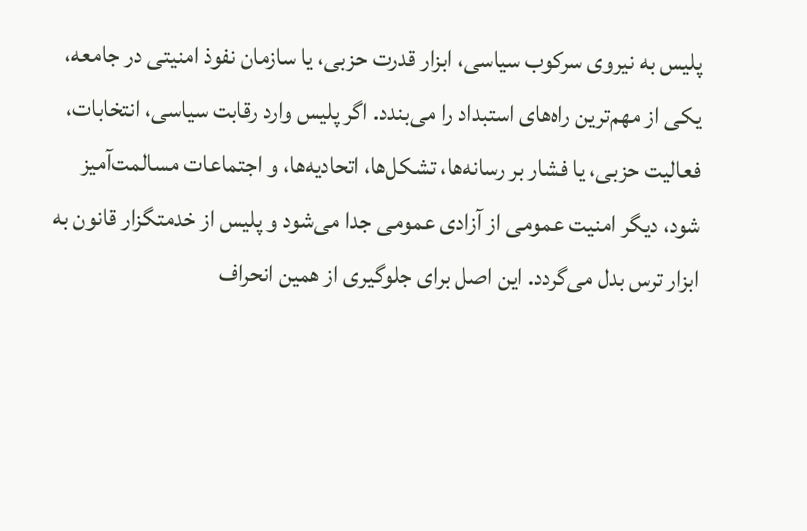پلیس به نیروی سرکوب سیاسی، ابزار قدرت حزبی، یا سازمان نفوذ امنیتی در جامعه، یکی از مهم‌ترین راه‌های استبداد را می‌بندد. اگر پلیس وارد رقابت سیاسی، انتخابات، فعالیت حزبی، یا فشار بر رسانه‌ها، تشکل‌ها، اتحادیه‌ها، و اجتماعات مسالمت‌آمیز شود، دیگر امنیت عمومی از آزادی عمومی جدا می‌شود و پلیس از خدمتگزار قانون به ابزار ترس بدل می‌گردد. این اصل برای جلوگیری از همین انحراف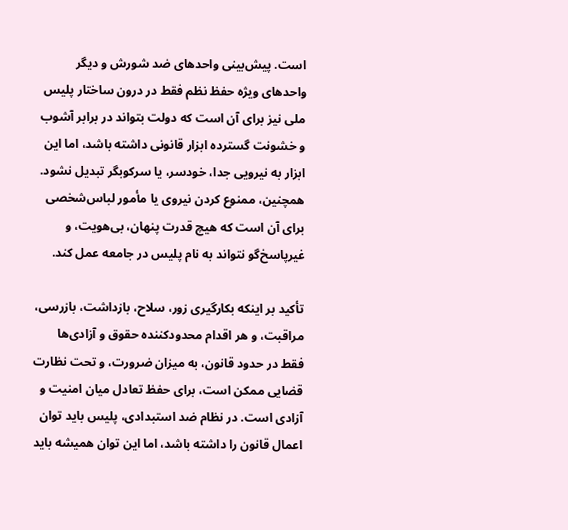است. پیش‌بینی واحدهای ضد شورش و دیگر واحدهای ویژه حفظ نظم فقط در درون ساختار پلیس ملی نیز برای آن است که دولت بتواند در برابر آشوب و خشونت گسترده ابزار قانونی داشته باشد، اما این ابزار به نیرویی جدا، خودسر، یا سرکوبگر تبدیل نشود. همچنین، ممنوع کردن نیروی یا مأمور لباس‌شخصی برای آن است که هیچ قدرت پنهان، بی‌هویت، و غیرپاسخ‌گو نتواند به نام پلیس در جامعه عمل کند.

تأکید بر اینکه بکارگیری زور، سلاح، بازداشت، بازرسی، مراقبت، و هر اقدام محدودکننده حقوق و آزادی‌ها فقط در حدود قانون، به میزان ضرورت، و تحت نظارت قضایی ممکن است، برای حفظ تعادل میان امنیت و آزادی است. در نظام ضد استبدادی، پلیس باید توان اعمال قانون را داشته باشد، اما این توان همیشه باید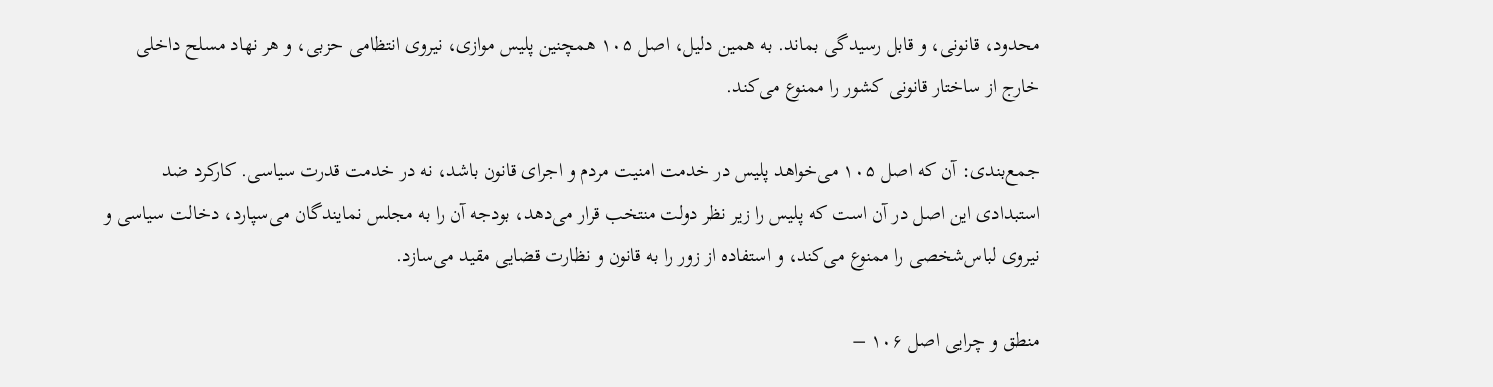محدود، قانونی، و قابل رسیدگی بماند. به همین دلیل، اصل ۱۰۵ همچنین پلیس موازی، نیروی انتظامی حزبی، و هر نهاد مسلح داخلی خارج از ساختار قانونی کشور را ممنوع می‌کند.

جمع‌بندی: آن‌ که اصل ۱۰۵ می‌خواهد پلیس در خدمت امنیت مردم و اجرای قانون باشد، نه در خدمت قدرت سیاسی. کارکرد ضد استبدادی این اصل در آن است که پلیس را زیر نظر دولت منتخب قرار می‌دهد، بودجه آن را به مجلس نمایندگان می‌سپارد، دخالت سیاسی و نیروی لباس‌شخصی را ممنوع می‌کند، و استفاده از زور را به قانون و نظارت قضایی مقید می‌سازد.

منطق و چرایی اصل ۱۰۶ –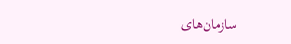سازمان‌های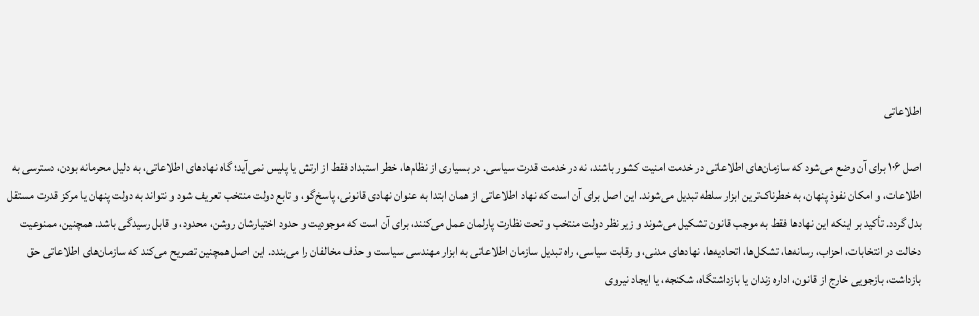اطلاعاتی

اصل ۱۰۶ برای آن وضع می‌شود که سازمان‌های اطلاعاتی در خدمت امنیت کشور باشند، نه در خدمت قدرت سیاسی. در بسیاری از نظام‌ها، خطر استبداد فقط از ارتش یا پلیس نمی‌آید؛ گاه نهادهای اطلاعاتی، به دلیل محرمانه بودن، دسترسی به اطلاعات، و امکان نفوذ پنهان، به خطرناک‌ترین ابزار سلطه تبدیل می‌شوند. این اصل برای آن است که نهاد اطلاعاتی از همان ابتدا به عنوان نهادی قانونی، پاسخ‌گو، و تابع دولت منتخب تعریف شود و نتواند به دولت پنهان یا مرکز قدرت مستقل بدل گردد. تأکید بر اینکه این نهادها فقط به موجب قانون تشکیل می‌شوند و زیر نظر دولت منتخب و تحت نظارت پارلمان عمل می‌کنند، برای آن است که موجودیت و حدود اختیارشان روشن، محدود، و قابل رسیدگی باشد. همچنین، ممنوعیت دخالت در انتخابات، احزاب، رسانه‌ها، تشکل‌ها، اتحادیه‌ها، نهادهای مدنی، و رقابت سیاسی، راه تبدیل سازمان اطلاعاتی به ابزار مهندسی سیاست و حذف مخالفان را می‌بندد. این اصل همچنین تصریح می‌کند که سازمان‌های اطلاعاتی حق بازداشت، بازجویی خارج از قانون، اداره زندان یا بازداشتگاه، شکنجه، یا ایجاد نیروی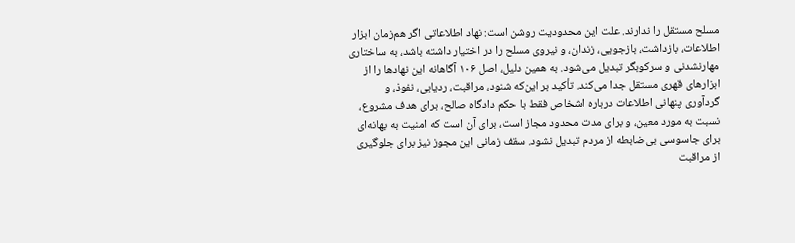مسلح مستقل را ندارند. علت این محدودیت روشن است: نهاد اطلاعاتی اگر هم‌زمان ابزار اطلاعات، بازداشت، بازجویی، زندان، و نیروی مسلح را در اختیار داشته باشد، به ساختاری مهارنشدنی و سرکوبگر تبدیل می‌شود. به همین دلیل، اصل ۱۰۶ آگاهانه این نهادها را از ابزارهای قهری مستقل جدا می‌کند. تأکید بر این‌که شنود، مراقبت، ردیابی، نفوذ، و گردآوری پنهانی اطلاعات درباره اشخاص فقط با حکم دادگاه صالح، برای هدف مشروع، نسبت به مورد معین، و برای مدت محدود مجاز است، برای آن است که امنیت به بهانه‌ای برای جاسوسی بی‌ضابطه از مردم تبدیل نشود. سقف زمانی این مجوز نیز برای جلوگیری از مراقبت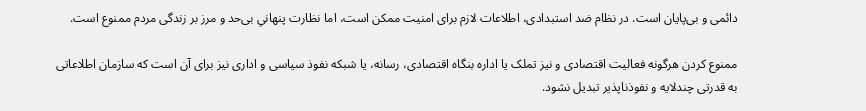دائمی و بی‌پایان است. در نظام ضد استبدادی، اطلاعات لازم برای امنیت ممکن است، اما نظارت پنهانیِ بی‌حد و مرز بر زندگی مردم ممنوع است.

ممنوع کردن هرگونه فعالیت اقتصادی و نیز تملک یا اداره بنگاه اقتصادی، رسانه، یا شبکه نفوذ سیاسی و اداری نیز برای آن است که سازمان اطلاعاتی به قدرتی چندلایه و نفوذناپذیر تبدیل نشود.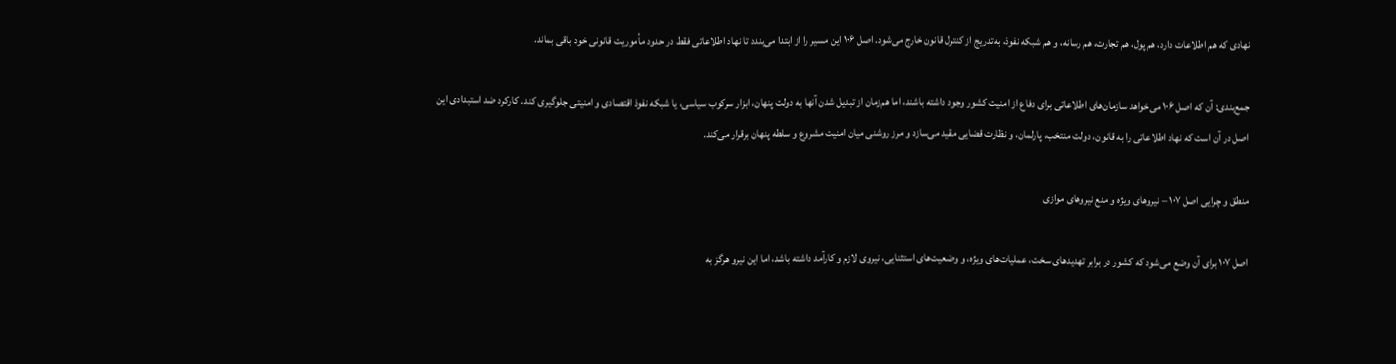نهادی که هم اطلاعات دارد، هم پول، هم تجارت، هم رسانه، و هم شبکه نفوذ، به‌تدریج از کنترل قانون خارج می‌شود. اصل ۱۰۶ این مسیر را از ابتدا می‌بندد تا نهاد اطلاعاتی فقط در حدود مأموریت قانونی خود باقی بماند.

جمع‌بندی: آن ‌که اصل ۱۰۶ می‌خواهد سازمان‌های اطلاعاتی برای دفاع از امنیت کشور وجود داشته باشند، اما هم‌زمان از تبدیل شدن آنها به دولت پنهان، ابزار سرکوب سیاسی، یا شبکه نفوذ اقتصادی و امنیتی جلوگیری کند. کارکرد ضد استبدادی این اصل در آن است که نهاد اطلاعاتی را به قانون، دولت منتخب، پارلمان، و نظارت قضایی مقید می‌سازد و مرز روشنی میان امنیت مشروع و سلطه پنهان برقرار می‌کند.

منطق و چرایی اصل ۱۰۷ – نیروهای ویژه و منع نیروهای موازی

اصل ۱۰۷ برای آن وضع می‌شود که کشور در برابر تهدیدهای سخت، عملیات‌های ویژه، و وضعیت‌های استثنایی، نیروی لازم و کارآمد داشته باشد، اما این نیرو هرگز به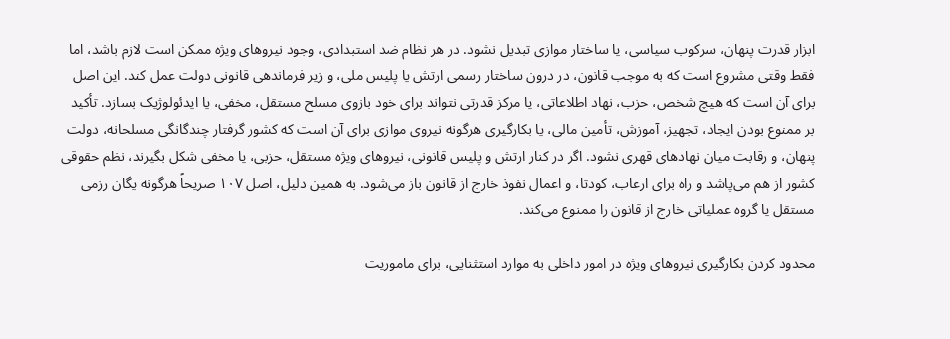ابزار قدرت پنهان، سرکوب سیاسی، یا ساختار موازی تبدیل نشود. در هر نظام ضد استبدادی، وجود نیروهای ویژه ممکن است لازم باشد، اما فقط وقتی مشروع است که به موجب قانون، در درون ساختار رسمی ارتش یا پلیس ملی، و زیر فرماندهی قانونی دولت عمل کند. این اصل برای آن است که هیچ شخص، حزب، نهاد اطلاعاتی، یا مرکز قدرتی نتواند برای خود بازوی مسلح مستقل، مخفی، یا ایدئولوژیک بسازد. تأکید بر ممنوع بودن ایجاد، تجهیز، آموزش، تأمین مالی، یا بکارگیری هرگونه نیروی موازی برای آن است که کشور گرفتار چندگانگی مسلحانه، دولت پنهان، و رقابت میان نهادهای قهری نشود. اگر در کنار ارتش و پلیس قانونی، نیروهای ویژه مستقل، حزبی، یا مخفی شکل بگیرند، نظم حقوقی کشور از هم می‌پاشد و راه برای ارعاب، کودتا، و اعمال نفوذ خارج از قانون باز می‌شود. به همین دلیل، اصل ۱۰۷ صریحاً هرگونه یگان رزمی مستقل یا گروه عملیاتی خارج از قانون را ممنوع می‌کند.

محدود کردن بکارگیری نیروهای ویژه در امور داخلی به موارد استثنایی، برای ماموریت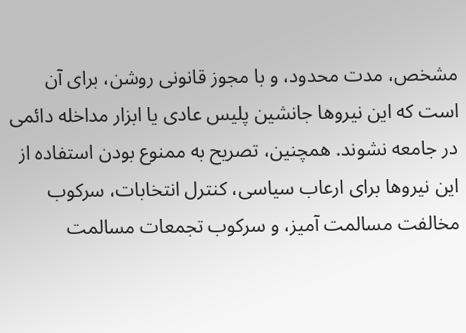مشخص، مدت محدود، و با مجوز قانونی روشن، برای آن است که این نیروها جانشین پلیس عادی یا ابزار مداخله دائمی در جامعه نشوند. همچنین، تصریح به ممنوع بودن استفاده از این نیروها برای ارعاب سیاسی، کنترل انتخابات، سرکوب مخالفت مسالمت آمیز، و سرکوب تجمعات مسالمت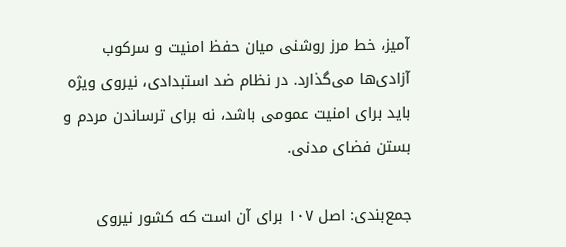آمیز، خط مرز روشنی میان حفظ امنیت و سرکوب آزادی‌ها می‌گذارد. در نظام ضد استبدادی، نیروی ویژه باید برای امنیت عمومی باشد، نه برای ترساندن مردم و بستن فضای مدنی.

جمع‌بندی: اصل ۱۰۷ برای آن است که کشور نیروی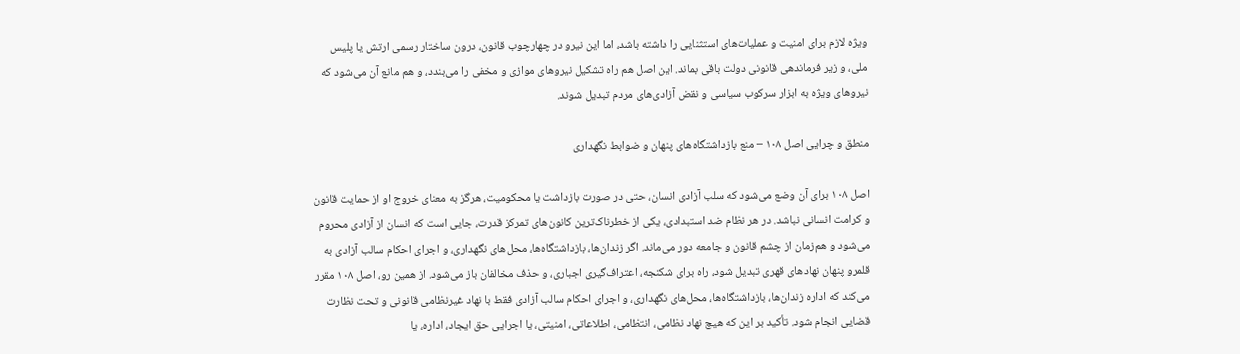ویژه لازم برای امنیت و عملیات‌های استثنایی را داشته باشد، اما این نیرو در چهارچوب قانون، درون ساختار رسمی ارتش یا پلیس ملی، و زیر فرماندهی قانونی دولت باقی بماند. این اصل هم راه تشکیل نیروهای موازی و مخفی را می‌بندد، و هم مانع آن می‌شود که نیروهای ویژه به ابزار سرکوب سیاسی و نقض آزادی‌های مردم تبدیل شوند.

منطق و چرایی اصل ۱۰۸ – منع بازداشتگاه‌های پنهان و ضوابط نگهداری

اصل ۱۰۸ برای آن وضع می‌شود که سلب آزادی انسان، حتی در صورت بازداشت یا محکومیت، هرگز به معنای خروج او از حمایت قانون و کرامت انسانی نباشد. در هر نظام ضد استبدادی، یکی از خطرناک‌ترین کانون‌های تمرکز قدرت، جایی است که انسان از آزادی محروم می‌شود و هم‌زمان از چشم قانون و جامعه دور می‌ماند. اگر زندان‌ها، بازداشتگاه‌ها، محل‌های نگهداری، و اجرای احکام سالب آزادی به قلمرو پنهان نهادهای قهری تبدیل شود، راه برای شکنجه، اعتراف‌گیری اجباری، و حذف مخالفان باز می‌شود. از همین رو، اصل ۱۰۸ مقرر می‌کند که اداره زندان‌ها، بازداشتگاه‌ها، محل‌های نگهداری، و اجرای احکام سالب آزادی فقط با نهاد غیرنظامی قانونی و تحت نظارت قضایی انجام شود. تأکید بر این که هیچ نهاد نظامی، انتظامی، اطلاعاتی، امنیتی، یا اجرایی حق ایجاد، اداره، یا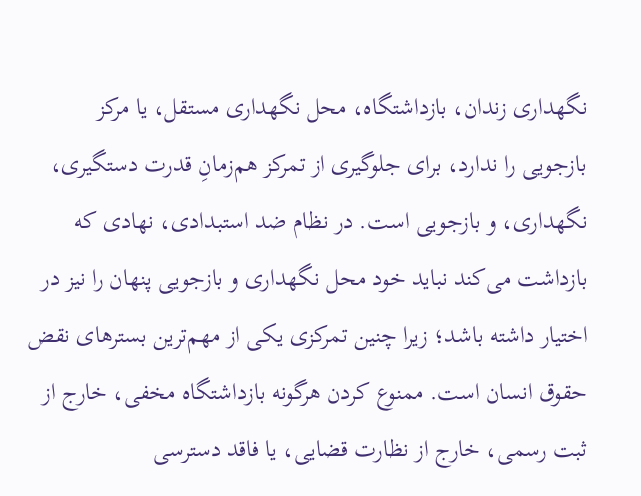نگهداری زندان، بازداشتگاه، محل نگهداری مستقل، یا مرکز بازجویی را ندارد، برای جلوگیری از تمرکز هم‌زمانِ قدرت دستگیری، نگهداری، و بازجویی است. در نظام ضد استبدادی، نهادی که بازداشت می‌کند نباید خود محل نگهداری و بازجویی پنهان را نیز در اختیار داشته باشد؛ زیرا چنین تمرکزی یکی از مهم‌ترین بسترهای نقض حقوق انسان است. ممنوع کردن هرگونه بازداشتگاه مخفی، خارج از ثبت رسمی، خارج از نظارت قضایی، یا فاقد دسترسی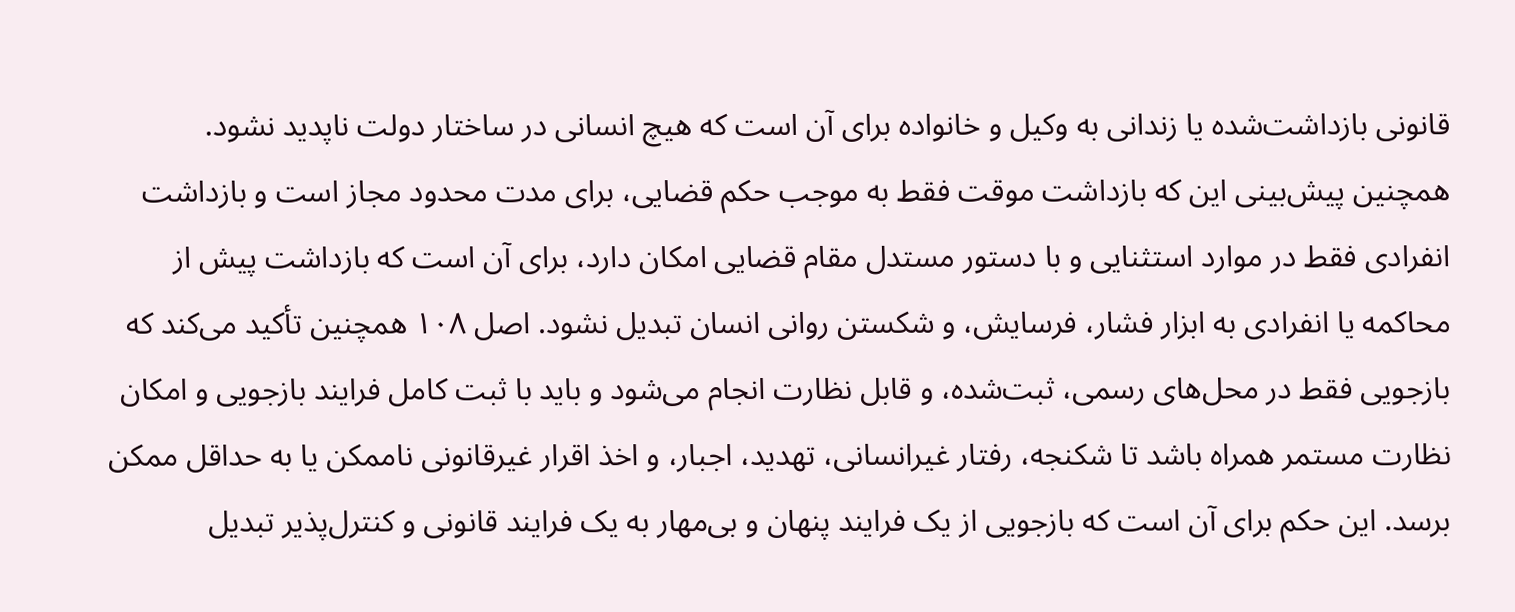قانونی بازداشت‌شده یا زندانی به وکیل و خانواده برای آن است که هیچ انسانى در ساختار دولت ناپدید نشود. همچنین پیش‌بینی این که بازداشت موقت فقط به موجب حکم قضایی، برای مدت محدود مجاز است و بازداشت انفرادی فقط در موارد استثنایی و با دستور مستدل مقام قضایی امکان دارد، برای آن است که بازداشت پیش از محاکمه یا انفرادی به ابزار فشار، فرسایش، و شکستن روانی انسان تبدیل نشود. اصل ۱۰۸ همچنین تأکید می‌کند که بازجویی فقط در محل‌های رسمی، ثبت‌شده، و قابل نظارت انجام می‌شود و باید با ثبت کامل فرایند بازجویی و امکان نظارت مستمر همراه باشد تا شکنجه، رفتار غیرانسانی، تهدید، اجبار، و اخذ اقرار غیرقانونی ناممکن یا به حداقل ممکن برسد. این حکم برای آن است که بازجویی از یک فرایند پنهان و بی‌مهار به یک فرایند قانونی و کنترل‌پذیر تبدیل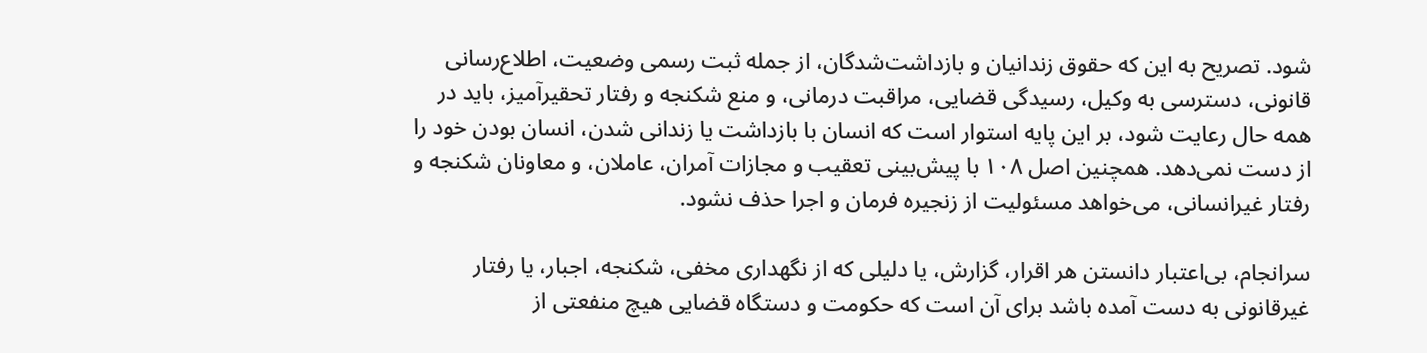شود. تصریح به این که حقوق زندانیان و بازداشت‌شدگان، از جمله ثبت رسمی وضعیت، اطلاع‌رسانی قانونی، دسترسی به وکیل، رسیدگی قضایی، مراقبت درمانی، و منع شکنجه و رفتار تحقیرآمیز، باید در همه حال رعایت شود، بر این پایه استوار است که انسان با بازداشت یا زندانی شدن، انسان بودن خود را از دست نمی‌دهد. همچنین اصل ۱۰۸ با پیش‌بینی تعقیب و مجازات آمران، عاملان، و معاونان شکنجه و رفتار غیرانسانی، می‌خواهد مسئولیت از زنجیره فرمان و اجرا حذف نشود.

سرانجام، بی‌اعتبار دانستن هر اقرار، گزارش، یا دلیلی که از نگهداری مخفی، شکنجه، اجبار، یا رفتار غیرقانونی به دست آمده باشد برای آن است که حکومت و دستگاه قضایی هیچ منفعتی از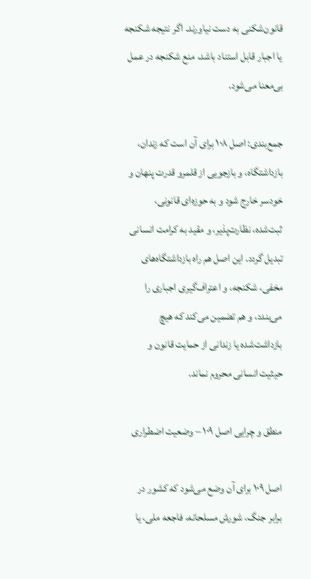قانون‌شکنی به دست نیاورند. اگر نتیجه شکنجه یا اجبار قابل استناد باشد، منع شکنجه در عمل بی‌معنا می‌شود.

جمع‌بندی: اصل ۱۰۸ برای آن است که زندان، بازداشتگاه، و بازجویی از قلمرو قدرت پنهان و خودسر خارج شود و به حوزه‌ای قانونی، ثبت‌شده، نظارت‌پذیر، و مقید به کرامت انسانی تبدیل گردد. این اصل هم راه بازداشتگاه‌های مخفی، شکنجه، و اعتراف‌گیری اجباری را می‌بندد، و هم تضمین می‌کند که هیچ بازداشت‌شده یا زندانی از حمایت قانون و حیثیت انسانی محروم نماند.

منطق و چرایی اصل ۱۰۹ – وضعیت اضطراری

اصل ۱۰۹ برای آن وضع می‌شود که کشور در برابر جنگ، شورش مسلحانه، فاجعه ملی، یا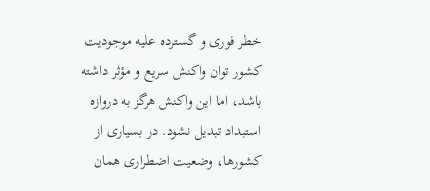خطر فوری و گسترده علیه موجودیت کشور توان واکنش سریع و مؤثر داشته باشد، اما این واکنش هرگز به دروازه استبداد تبدیل نشود. در بسیاری از کشورها، وضعیت اضطراری همان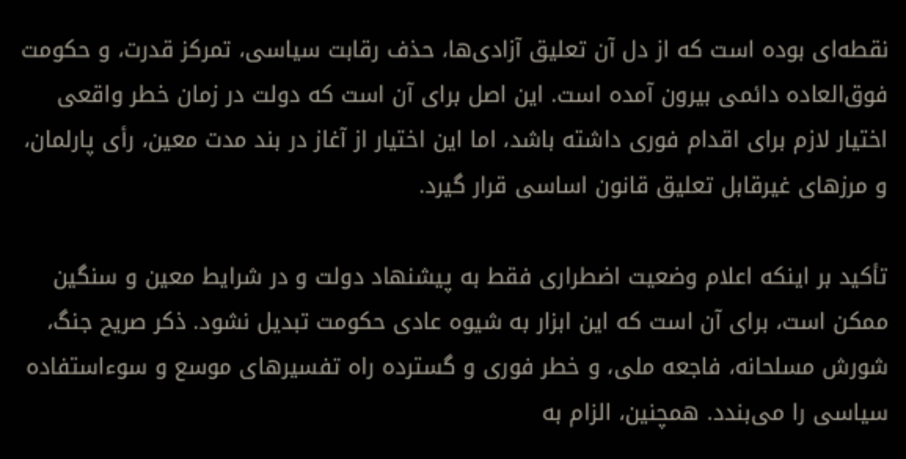نقطه‌ای بوده است که از دل آن تعلیق آزادی‌ها، حذف رقابت سیاسی، تمرکز قدرت، و حکومت فوق‌العاده دائمی بیرون آمده است. این اصل برای آن است که دولت در زمان خطر واقعی اختیار لازم برای اقدام فوری داشته باشد، اما این اختیار از آغاز در بند مدت معین، رأی پارلمان، و مرزهای غیرقابل تعلیق قانون اساسی قرار گیرد.

تأکید بر اینکه اعلام وضعیت اضطراری فقط به پیشنهاد دولت و در شرایط معین و سنگین ممکن است، برای آن است که این ابزار به شیوه عادی حکومت تبدیل نشود. ذکر صریح جنگ، شورش مسلحانه، فاجعه ملی، و خطر فوری و گسترده راه تفسیرهای موسع و سوءاستفاده سیاسی را می‌بندد. همچنین، الزام به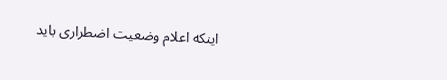اینکه اعلام وضعیت اضطراری باید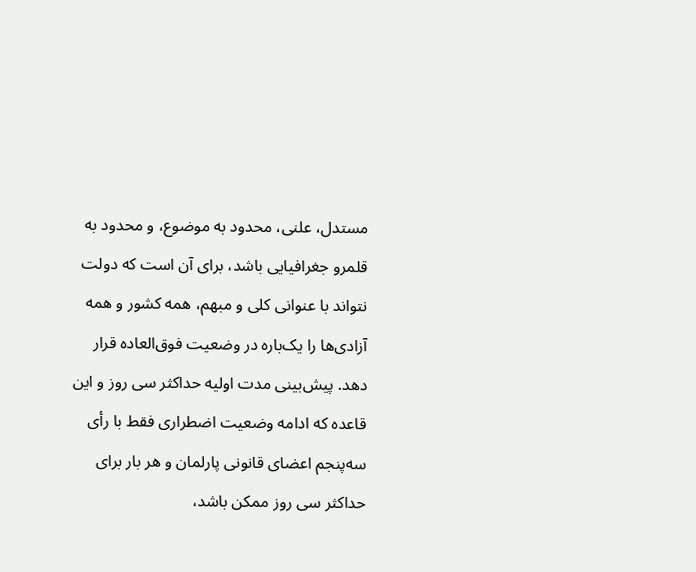مستدل، علنی، محدود به موضوع، و محدود به قلمرو جغرافیایی باشد، برای آن است که دولت نتواند با عنوانی کلی و مبهم، همه کشور و همه آزادی‌ها را یک‌باره در وضعیت فوق‌العاده قرار دهد. پیش‌بینی مدت اولیه حداکثر سی روز و این قاعده که ادامه وضعیت اضطراری فقط با رأی سه‌پنجم اعضای قانونی پارلمان و هر بار برای حداکثر سی روز ممکن باشد،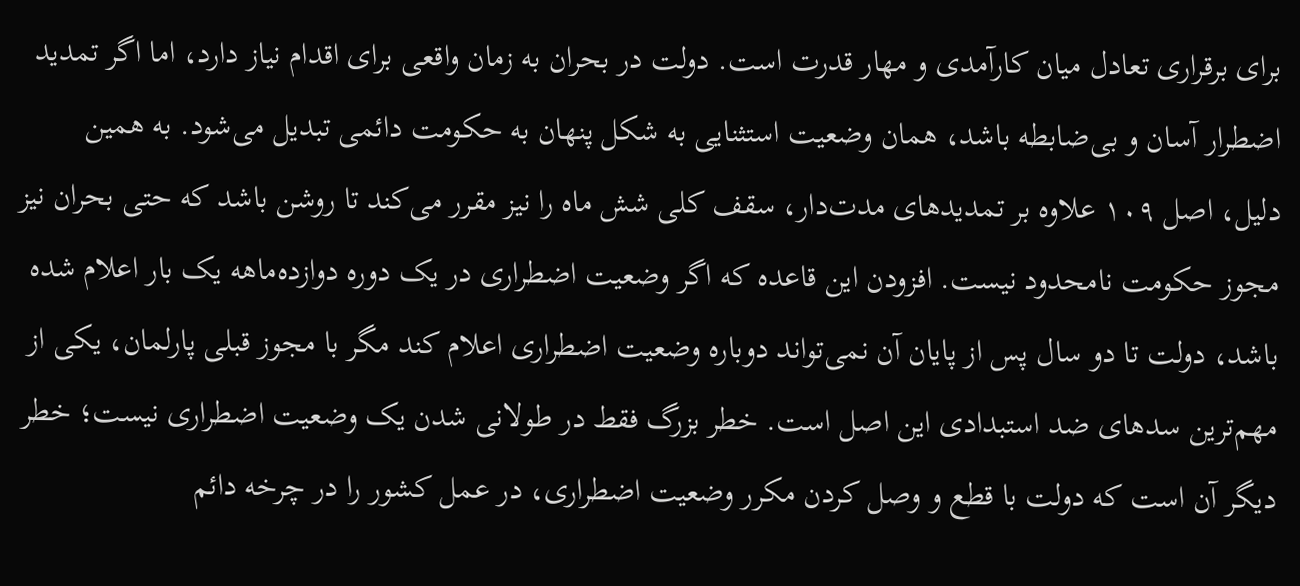برای برقراری تعادل میان کارآمدی و مهار قدرت است. دولت در بحران به زمان واقعی برای اقدام نیاز دارد، اما اگر تمدید اضطرار آسان و بی‌ضابطه باشد، همان وضعیت استثنایی به شکل پنهان به حکومت دائمی تبدیل می‌شود. به همین دلیل، اصل ۱۰۹ علاوه بر تمدیدهای مدت‌دار، سقف کلی شش ماه را نیز مقرر می‌کند تا روشن باشد که حتی بحران نیز مجوز حکومت نامحدود نیست. افزودن این قاعده که اگر وضعیت اضطراری در یک دوره دوازده‌ماهه یک بار اعلام شده باشد، دولت تا دو سال پس از پایان آن نمی‌تواند دوباره وضعیت اضطراری اعلام کند مگر با مجوز قبلی پارلمان، یکی از مهم‌ترین سدهای ضد استبدادی این اصل است. خطر بزرگ فقط در طولانی شدن یک وضعیت اضطراری نیست؛ خطر دیگر آن است که دولت با قطع و وصل کردن مکرر وضعیت اضطراری، در عمل کشور را در چرخه دائم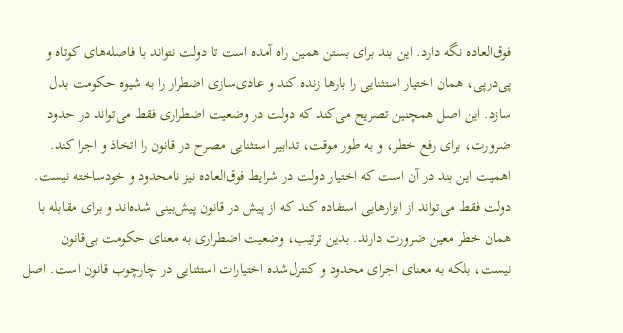فوق‌العاده نگه دارد. این بند برای بستن همین راه آمده است تا دولت نتواند با فاصله‌های کوتاه و پی‌درپی، همان اختیار استثنایی را بارها زنده کند و عادی‌سازی اضطرار را به شیوه حکومت بدل سازد. این اصل همچنین تصریح می‌کند که دولت در وضعیت اضطراری فقط می‌تواند در حدود ضرورت، برای رفع خطر، و به طور موقت، تدابیر استثنایی مصرح در قانون را اتخاذ و اجرا کند. اهمیت این بند در آن است که اختیار دولت در شرایط فوق‌العاده نیز نامحدود و خودساخته نیست. دولت فقط می‌تواند از ابزارهایی استفاده کند که از پیش در قانون پیش‌بینی شده‌اند و برای مقابله با همان خطر معین ضرورت دارند. بدین ترتیب، وضعیت اضطراری به معنای حکومت بی‌قانون نیست، بلکه به معنای اجرای محدود و کنترل‌شده اختیارات استثنایی در چارچوب قانون است. اصل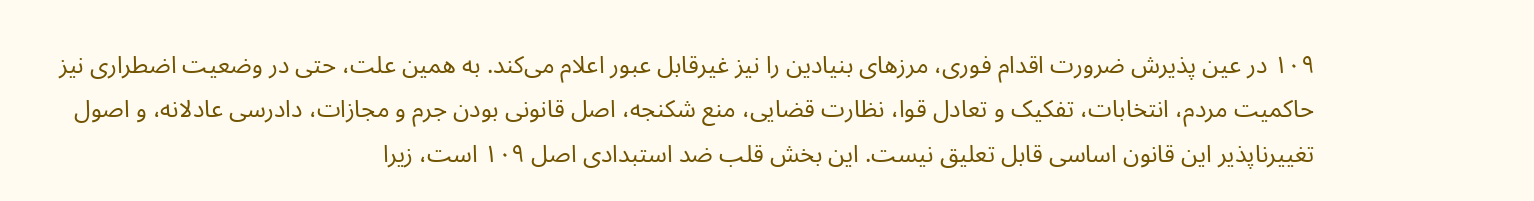۱۰۹ در عین پذیرش ضرورت اقدام فوری، مرزهای بنیادین را نیز غیرقابل عبور اعلام می‌کند. به همین علت، حتی در وضعیت اضطراری نیز حاکمیت مردم، انتخابات، تفکیک و تعادل قوا، نظارت قضایی، منع شکنجه، اصل قانونی بودن جرم و مجازات، دادرسی عادلانه، و اصول تغییرناپذیر این قانون اساسی قابل تعلیق نیست. این بخش قلب ضد استبدادی اصل ۱۰۹ است، زیرا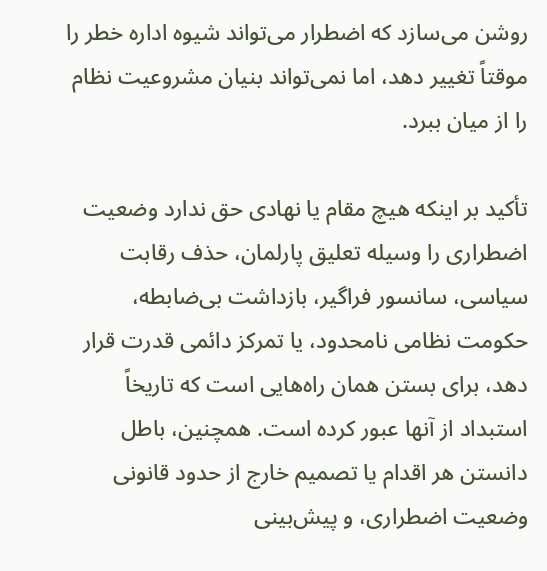روشن می‌سازد که اضطرار می‌تواند شیوه اداره خطر را موقتاً تغییر دهد، اما نمی‌تواند بنیان مشروعیت نظام را از میان ببرد.

تأکید بر اینکه هیچ مقام یا نهادی حق ندارد وضعیت اضطراری را وسیله تعلیق پارلمان، حذف رقابت سیاسی، سانسور فراگیر، بازداشت بی‌ضابطه، حکومت نظامی نامحدود، یا تمرکز دائمی قدرت قرار دهد، برای بستن همان راه‌هایی است که تاریخاً استبداد از آنها عبور کرده است. همچنین، باطل دانستن هر اقدام یا تصمیم خارج از حدود قانونی وضعیت اضطراری، و پیش‌بینی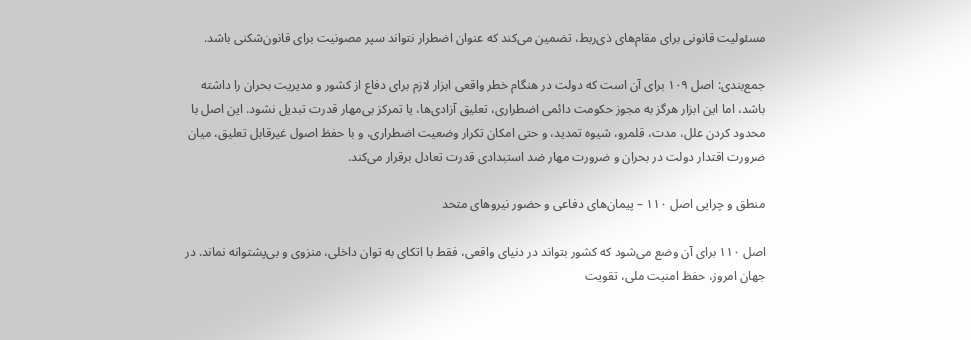مسئولیت قانونی برای مقام‌های ذی‌ربط، تضمین می‌کند که عنوان اضطرار نتواند سپر مصونیت برای قانون‌شکنی باشد.

جمع‌بندی: اصل ۱۰۹ برای آن است که دولت در هنگام خطر واقعی ابزار لازم برای دفاع از کشور و مدیریت بحران را داشته باشد، اما این ابزار هرگز به مجوز حکومت دائمی اضطراری، تعلیق آزادی‌ها، یا تمرکز بی‌مهار قدرت تبدیل نشود. این اصل با محدود کردن علل، مدت، قلمرو، شیوه تمدید، و حتی امکان تکرار وضعیت اضطراری، و با حفظ اصول غیرقابل تعلیق، میان ضرورت اقتدار دولت در بحران و ضرورت مهار ضد استبدادی قدرت تعادل برقرار می‌کند.

منطق و چرایی اصل ۱۱۰ – پیمان‌های دفاعی و حضور نیروهای متحد

اصل ۱۱۰ برای آن وضع می‌شود که کشور بتواند در دنیای واقعی، فقط با اتکای به توان داخلی، منزوی و بی‌پشتوانه نماند. در جهان امروز، حفظ امنیت ملی، تقویت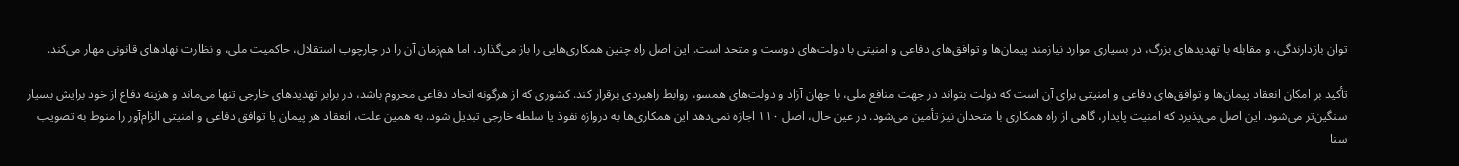توان بازدارندگی، و مقابله با تهدیدهای بزرگ، در بسیاری موارد نیازمند پیمان‌ها و توافق‌های دفاعی و امنیتی با دولت‌های دوست و متحد است. این اصل راه چنین همکاری‌هایی را باز می‌گذارد، اما هم‌زمان آن را در چارچوب استقلال، حاکمیت ملی، و نظارت نهادهای قانونی مهار می‌کند.

تأکید بر امکان انعقاد پیمان‌ها و توافق‌های دفاعی و امنیتی برای آن است که دولت بتواند در جهت منافع ملی، با جهان آزاد و دولت‌های همسو، روابط راهبردی برقرار کند. کشوری که از هرگونه اتحاد دفاعی محروم باشد، در برابر تهدیدهای خارجی تنها می‌ماند و هزینه دفاع از خود برایش بسیار سنگین‌تر می‌شود. این اصل می‌پذیرد که امنیت پایدار، گاهی از راه همکاری با متحدان نیز تأمین می‌شود. در عین حال، اصل ۱۱۰ اجازه نمی‌دهد این همکاری‌ها به دروازه نفوذ یا سلطه خارجی تبدیل شود. به همین علت، انعقاد هر پیمان یا توافق دفاعی و امنیتی الزام‌آور را منوط به تصویب سنا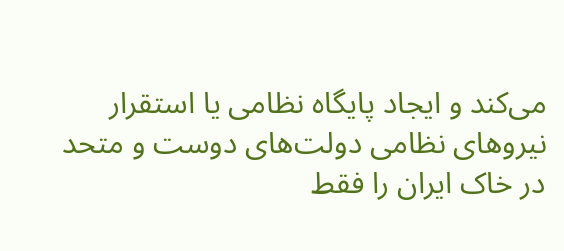می‌کند و ایجاد پایگاه نظامی یا استقرار نیروهای نظامی دولت‌های دوست و متحد در خاک ایران را فقط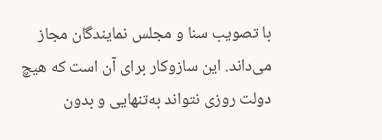با تصویب سنا و مجلس نمایندگان مجاز می‌داند. این سازوکار برای آن است که هیچ دولت روزی نتواند به‌تنهایی و بدون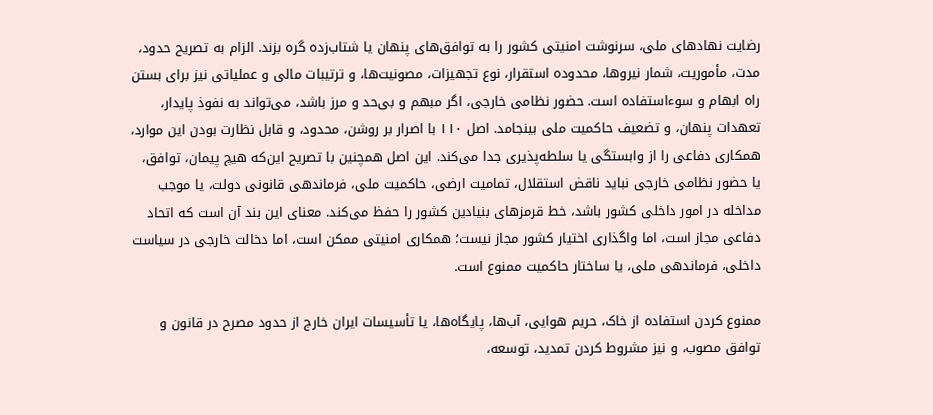رضایت نهادهای ملی، سرنوشت امنیتی کشور را به توافق‌های پنهان یا شتاب‌زده گره بزند. الزام به تصریح حدود، مدت، مأموریت، شمار نیروها، محدوده استقرار، نوع تجهیزات، مصونیت‌ها، و ترتیبات مالی و عملیاتی نیز برای بستن راه ابهام و سوءاستفاده است. حضور نظامی خارجی، اگر مبهم و بی‌حد و مرز باشد، می‌تواند به نفوذ پایدار، تعهدات پنهان، و تضعیف حاکمیت ملی بینجامد. اصل ۱۱۰ با اصرار بر روشن، محدود، و قابل نظارت بودن این موارد، همکاری دفاعی را از وابستگی یا سلطه‌پذیری جدا می‌کند. این اصل همچنین با تصریح این‌که هیچ پیمان، توافق، یا حضور نظامی خارجی نباید ناقض استقلال، تمامیت ارضی، حاکمیت ملی، فرماندهی قانونی دولت، یا موجب مداخله در امور داخلی کشور باشد، خط قرمزهای بنیادین کشور را حفظ می‌کند. معنای این بند آن است که اتحاد دفاعی مجاز است، اما واگذاری اختیار کشور مجاز نیست؛ همکاری امنیتی ممکن است، اما دخالت خارجی در سیاست داخلی، فرماندهی ملی، یا ساختار حاکمیت ممنوع است.

ممنوع کردن استفاده از خاک، حریم هوایی، آب‌ها، پایگاه‌ها، یا تأسیسات ایران خارج از حدود مصرح در قانون و توافق مصوب، و نیز مشروط کردن تمدید، توسعه،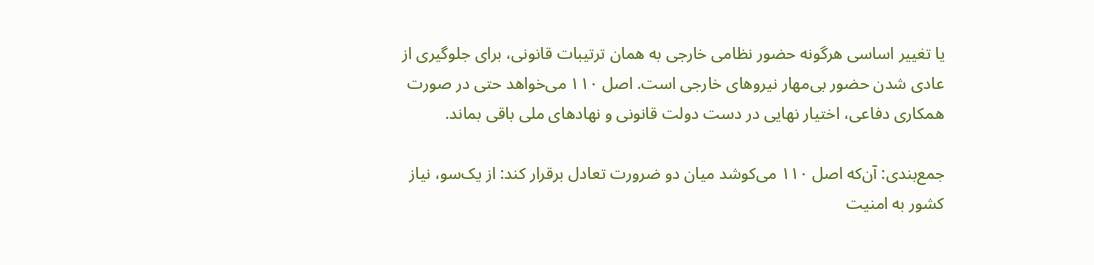یا تغییر اساسی هرگونه حضور نظامی خارجی به همان ترتیبات قانونی، برای جلوگیری از عادی شدن حضور بی‌مهار نیروهای خارجی است. اصل ۱۱۰ می‌خواهد حتی در صورت همکاری دفاعی، اختیار نهایی در دست دولت قانونی و نهادهای ملی باقی بماند.

جمع‌بندی: آن‌که اصل ۱۱۰ می‌کوشد میان دو ضرورت تعادل برقرار کند: از یک‌سو، نیاز کشور به امنیت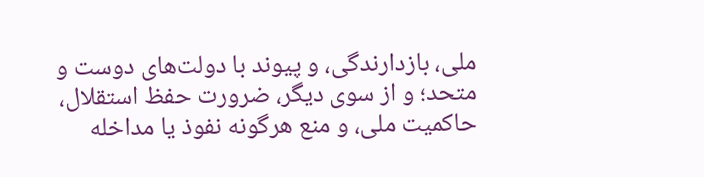ملی، بازدارندگی، و پیوند با دولت‌های دوست و متحد؛ و از سوی دیگر، ضرورت حفظ استقلال، حاکمیت ملی، و منع هرگونه نفوذ یا مداخله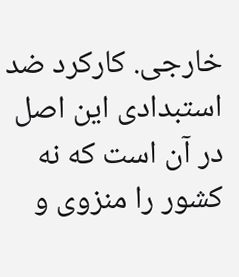خارجی. کارکرد ضد استبدادی این اصل در آن است که نه کشور را منزوی و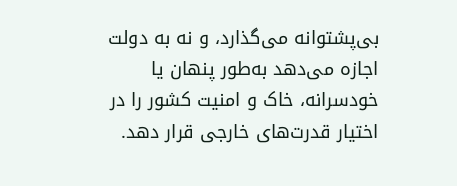بی‌پشتوانه می‌گذارد، و نه به دولت اجازه می‌دهد به‌طور پنهان یا خودسرانه، خاک و امنیت کشور را در اختیار قدرت‌های خارجی قرار دهد.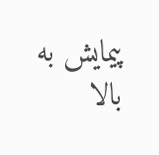پیمایش به بالا